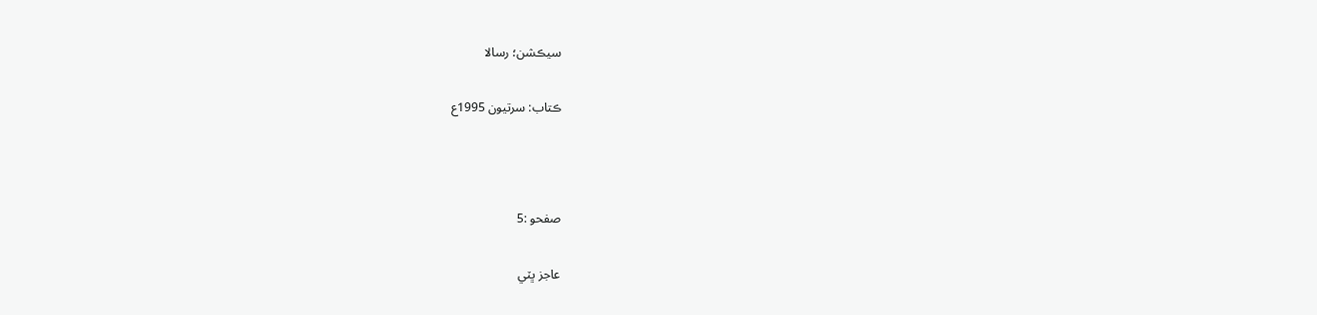سيڪشن؛ رسالا

ڪتاب: سرتيون 1995ع



صفحو :5

عاجز ڀٽي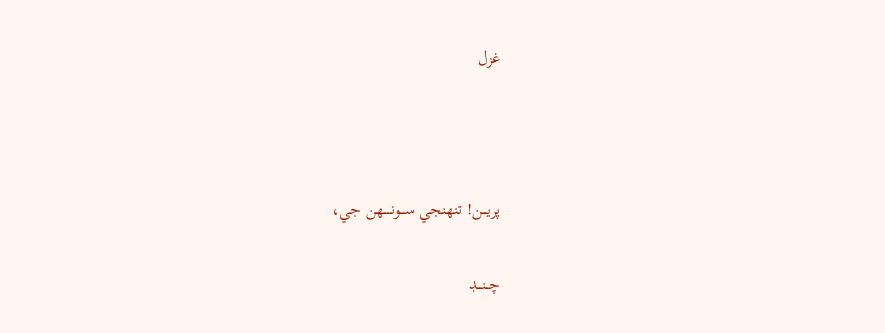غزل



پريـــن! تنهنجي ســـونـــــهن جي،

چــنـــڊ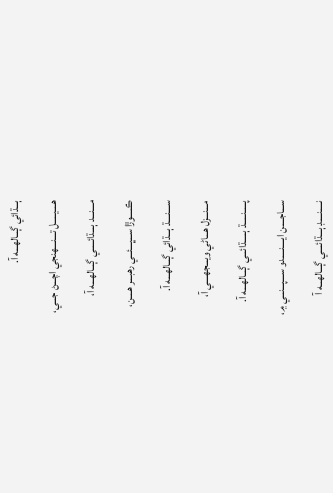ٻـــڌائي ڳـــالهـــه آ.

هــــيـــــل تـــنــــهنجي اچـــڻ جـــي،

مـــنـــد ٻـــڌائـــــي ڳـــالهـــه آ،

ڪـــــوڙا ســـڀـــئـــي رهبـــر هــــن،

ســـنــــڌ ٻـــڌائي ڳـــالهـــه آ.

مـــنـــزل هـــاڻي ويـــجهــــي آ،

پـــــنـــــڌ ٻـــــڌائـــي ڳـــالهـــه آ.

ســـاجــــن ايــــنـــــدو ســـپـــنـــي ۾،

نـــــنــــڊ ٻـــڌائــــي ڳـــالهـــه آ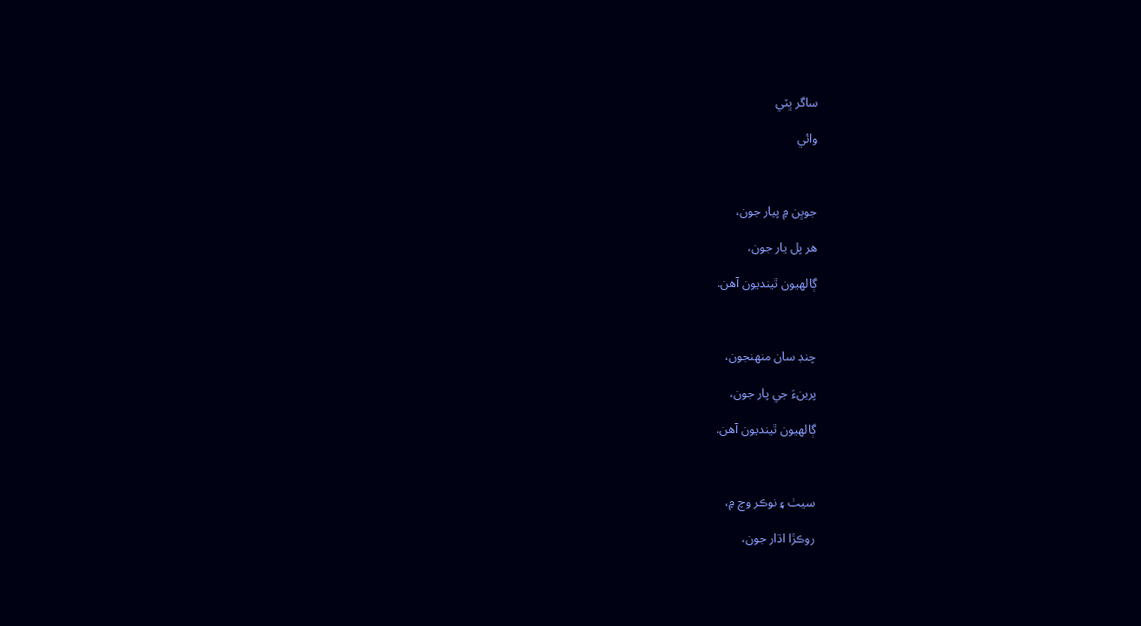ساگر ڀٽي

وائي



جوڀن ۾ پيار جون،

هر پل يار جون،

ڳالهيون ٿينديون آهن.



چنڊ سان منهنجون،

پرينءَ جي پار جون،

ڳالهيون ٿينديون آهن.



سيٺ ۽ نوڪر وچ ۾،

روڪڙا اڌار جون،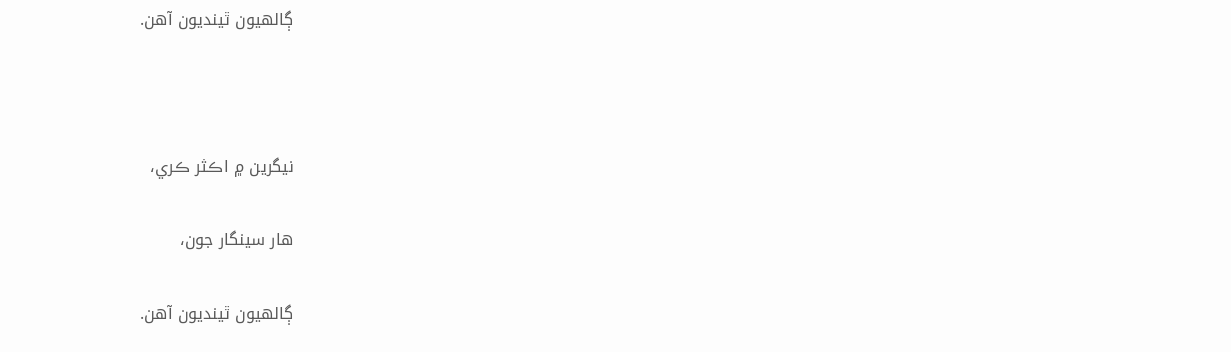ڳالهيون ٿينديون آهن.



نيگرين ۾ اڪثر ڪري،

هار سينگار جون،

ڳالهيون ٿينديون آهن.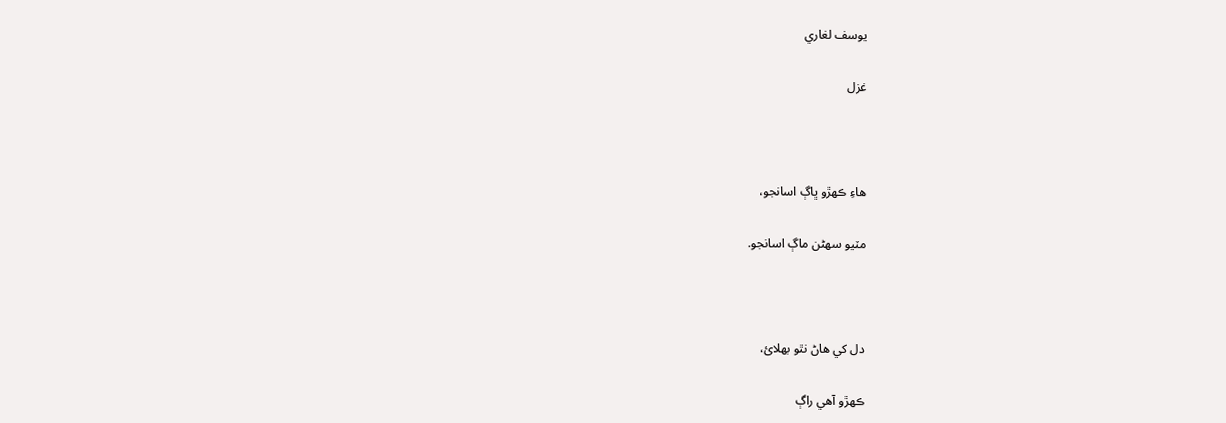يوسف لغاري

غزل



هاءِ ڪهڙو ڀاڳ اسانجو،

مٽيو سهڻن ماڳ اسانجو.



دل کي هاڻ نٿو بهلائ،

ڪهڙو آهي راڳ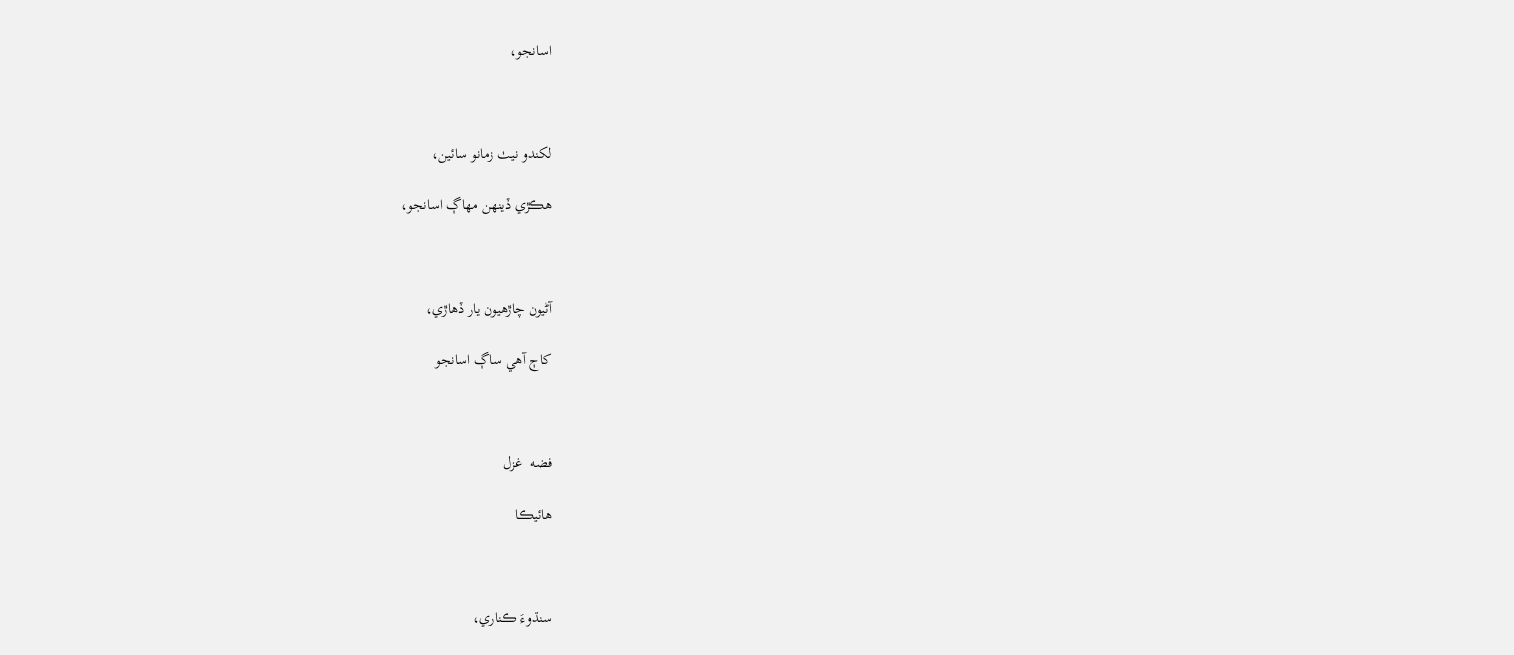اسانجو،



لکندو نيٺ زمانو سائين،

هڪڙي ڏينهن مهاڳ اسانجو،



آڻيون چاڙهيون يار ڏهاڙي،

کاڄ آهي ساڳ اسانجو



فضه  غزل

هائيڪا



سنڌوءَ ڪناري،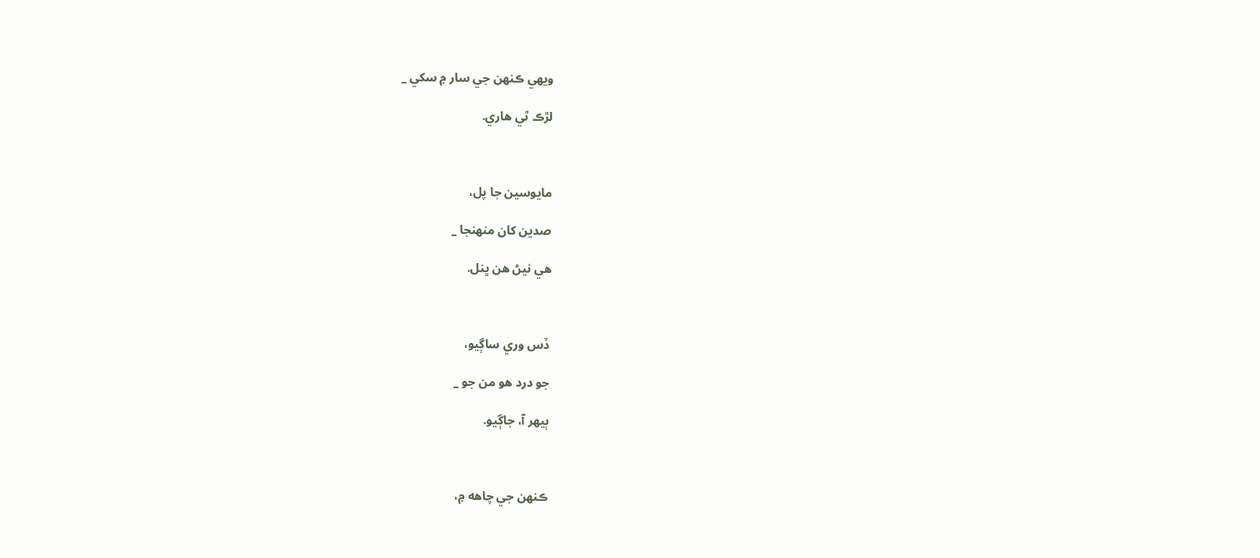ويهي ڪنهن جي سار ۾ سکي _

لڙڪ ٿي هاري.



مايوسين جا پل،

صدين کان منهنجا _

هي نيڻ هن ڀنل.



ڏس وري ساڳيو،

جو درد هو من جو _

ٻيهر آ، جاڳيو.



ڪنهن جي چاهه ۾،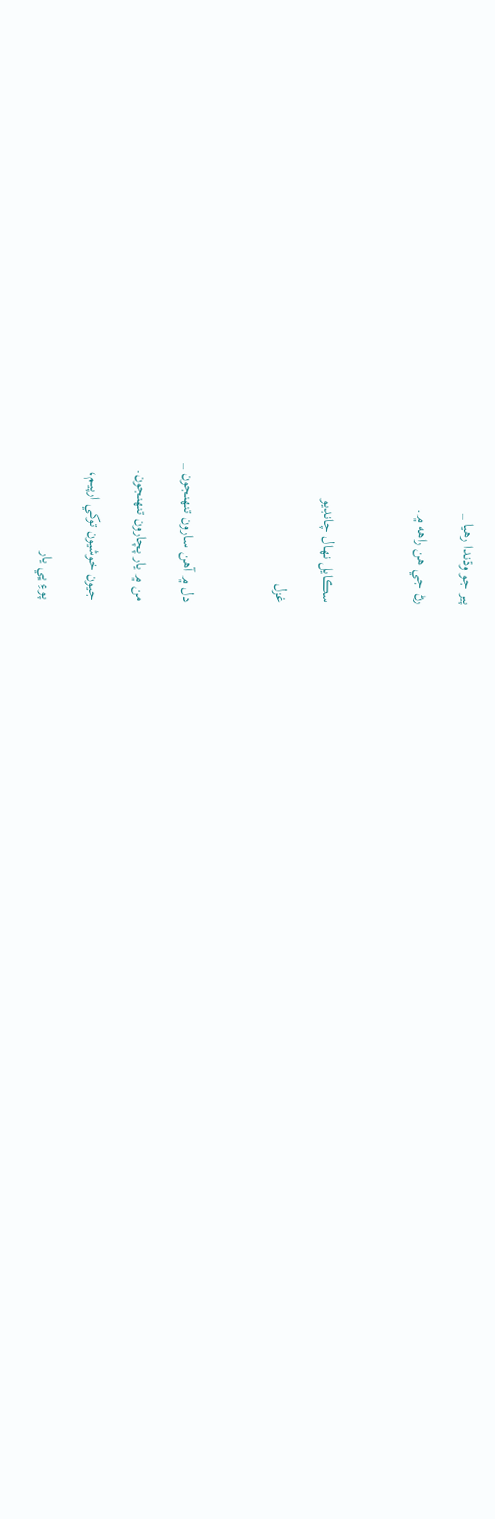پير جو وڌندا رهيا _

رڻ جي هن راهه ۾.



سڪايل نهال چانڊيو

غزل



دل ۾ آهن سارون تنهنجون _

من ۾ يار پچارون تنهنجون.

جيون خوشيون توکي ارپيم،

پوءِ ڀي يار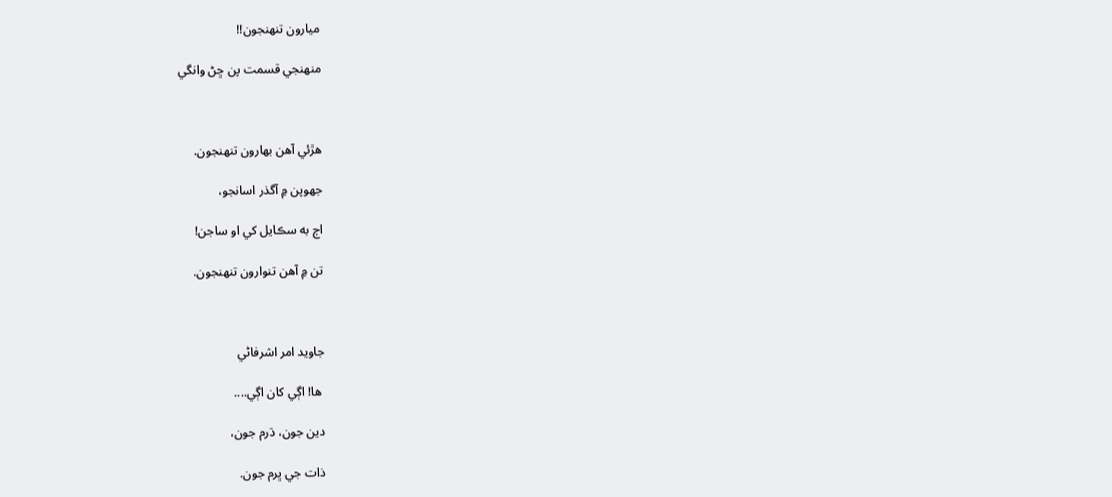ميارون تنهنجون!!

منهنجي قسمت پن ڇڻ وانگي



هڙئي آهن بهارون تنهنجون.

جهوپن ۾ آگذر اسانجو،

اڄ به سڪايل کي او ساجن!

تن ۾ آهن تنوارون تنهنجون.



جاويد امر اشرفاڻي

 ها! اڳي کان اڳي....

دين جون، ڌرم جون،

ذات جي ڀرم جون.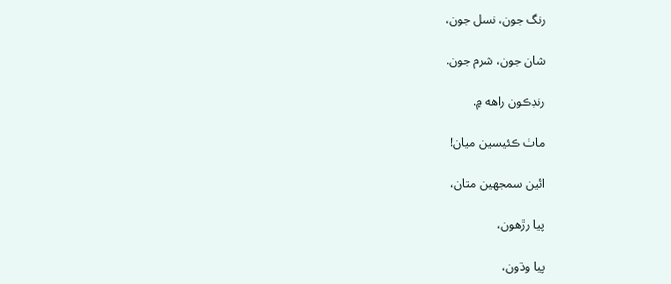رنگ جون، نسل جون،

شان جون، شرم جون.

رنڊڪون راهه ۾.

ماٺ ڪئيسين ميان!

ائين سمجهين متان،

پيا رڙهون،

پيا وڌون،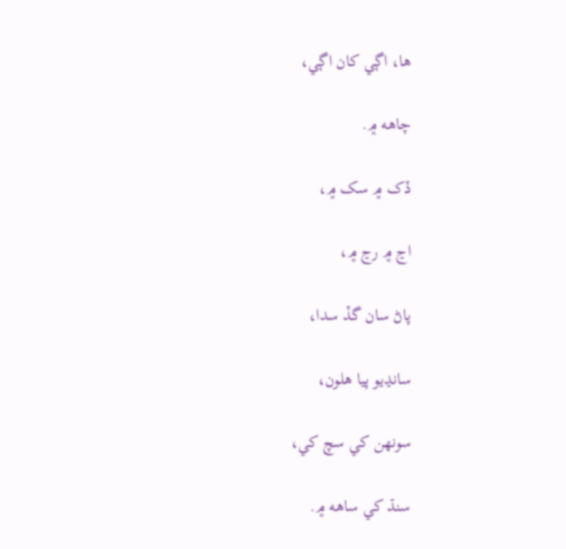ها، اڳي کان اڳي،

چاهه ۾.

ڏک ۾ سک ۾،

اڃ ۾ رڃ ۾،

پاڻ سان گڏ سدا،

سانڍيو پيا هلون،

سونهن کي سچ کي،

سنڌ کي ساهه ۾.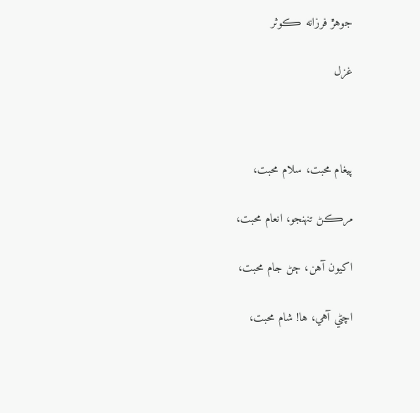جوهڙ فرزانه ڪوثر

غزل



پيغام محبت، سلام محبت،

مرڪڻ تنهنجو، انعام محبت،

اکيون آهن، ڄڻ جام محبت،

اچڻي آهي، ها! شام محبت،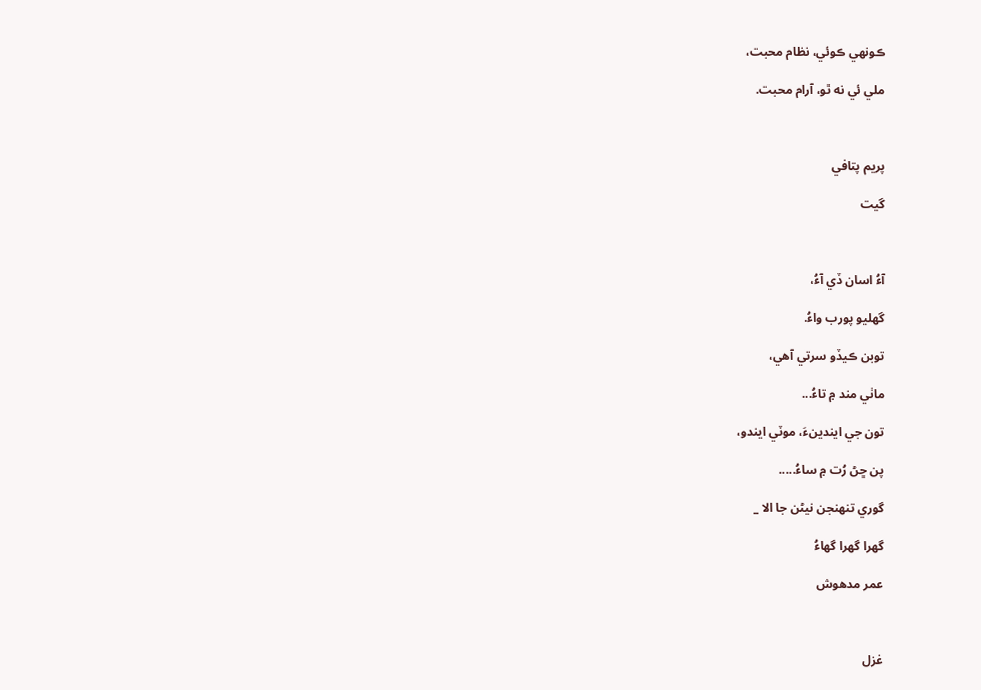ڪونهي ڪوئي، نظام محبت،

ملي ئي نه ٿو، آرام محبت.



پريم پتافي

گيت



آءُ اسان ڏي آءُ،

گهليو پورب واءُ.

توبن ڪيڏو سرتي آهي،

ماٺي مند ۾ تاءُ...

تون جي ايندينءَ، موٽي ايندو،

پن ڇڻ رُت ۾ ساءُ.....

گوري تنهنجن نيڻن جا الا _

گهرا گهرا گهاءُ

عمر مدهوش



غزل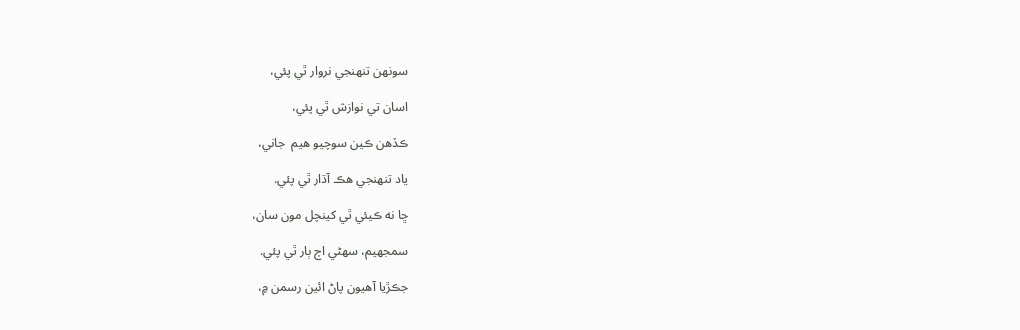سونهن تنهنجي نروار ٿي پئي،

اسان تي نوازش ٿي پئي،

ڪڏهن ڪين سوچيو هيم  جاني،

ياد تنهنجي هڪ آڌار ٿي پئي.

ڇا نه ڪيئي ٿي کينچل مون سان،

سمجهيم، سهڻي اڄ ٻار ٿي پئي.

جڪڙيا آهيون پاڻ ائين رسمن ۾،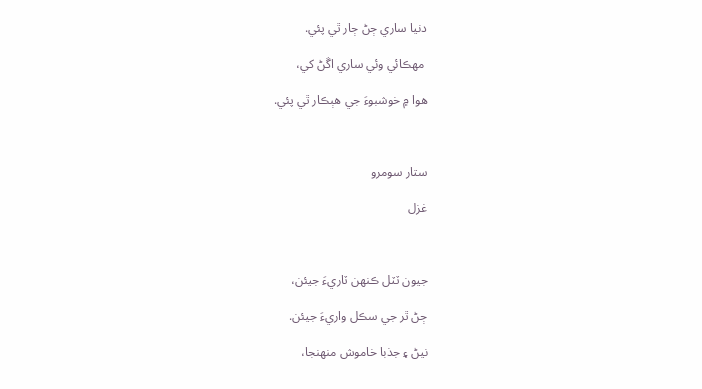دنيا ساري ڄڻ ڄار ٿي پئي.

 مهڪائي وئي ساري اڱڻ کي،

هوا ۾ خوشبوءَ جي هٻڪار ٿي پئي.



ستار سومرو

غزل



جيون ٽٽل ڪنهن ٽاريءَ جيئن،

ڄڻ ٿر جي سڪل واريءَ جيئن.

نيڻ ۽ جذبا خاموش منهنجا،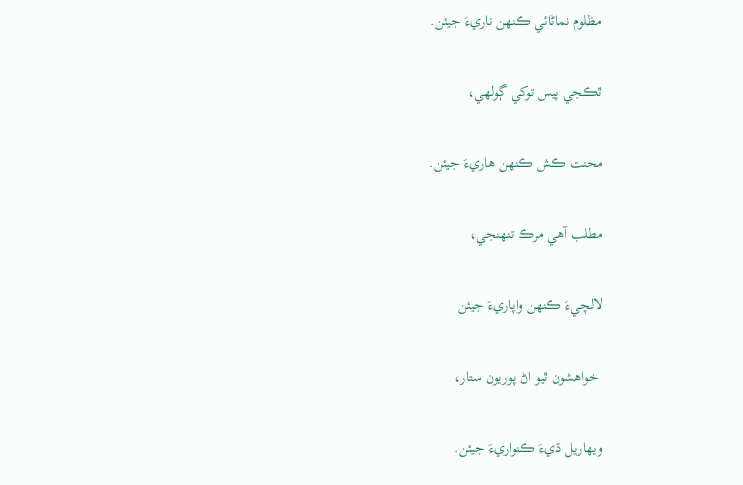مظلوم نماڻائي ڪنهن ناريءَ جيئن.

ٿڪجي پيس توکي ڳولهي،

محنت ڪش ڪنهن هاريءَ جيئن.

مطلب آهي مرڪ تنهنجي،

لالچيءَ ڪنهن واپاريءَ جيئن

 خواهشون ٿيو اڻ پوريون ستار،

ويهاريل ڌيءَ ڪنواريءَ جيئن.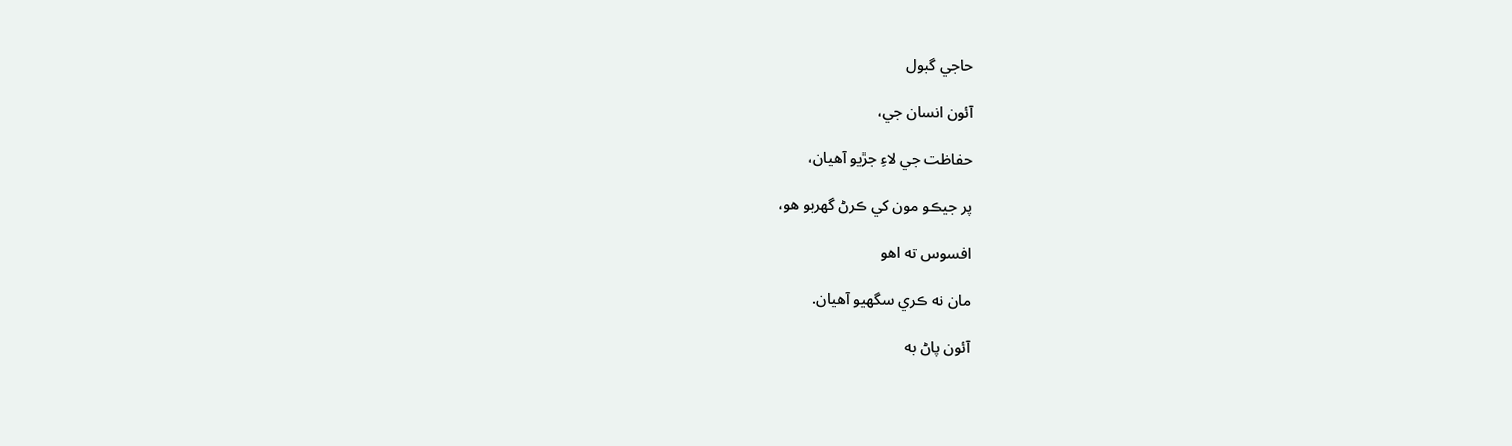حاجي گبول

آئون انسان جي،

حفاظت جي لاءِ جڙيو آهيان،

پر جيڪو مون کي ڪرڻ گهربو هو،

افسوس ته اهو

مان نه ڪري سگهيو آهيان.

آئون پاڻ به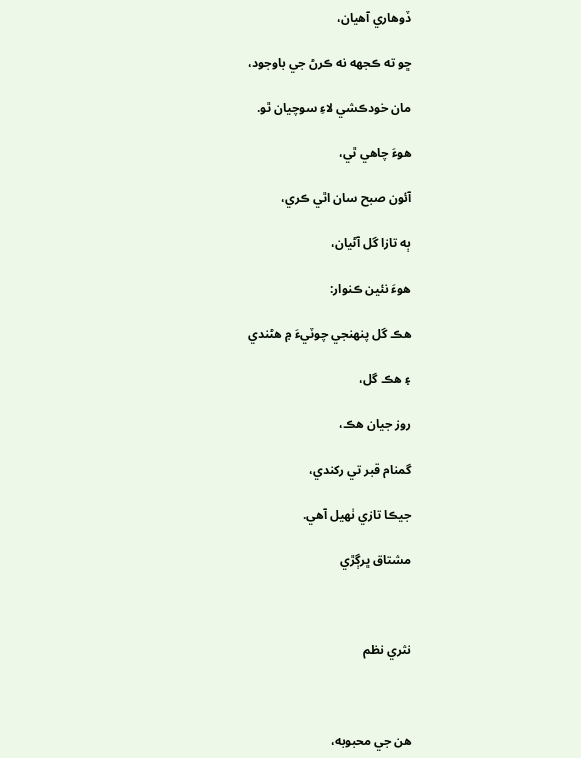ڏوهاري آهيان،

ڇو ته ڪجهه نه ڪرڻ جي باوجود،

مان خودڪشي لاءِ سوچيان ٿو.

هوءَ چاهي ٿي،

آئون صبح سان اٿي ڪري،

ٻه تازا گل آڻيان،

هوءَ نئين ڪنوار:

هڪ گل پنهنجي چوٽيءَ ۾ هڻندي

۽ هڪ گل،

روز جيان هڪ،

گمنام قبر تي رکندي،

جيڪا تازي ٺهيل آهي.

مشتاق ڀرڳڙي



نثري نظم



هن جي محبوبه،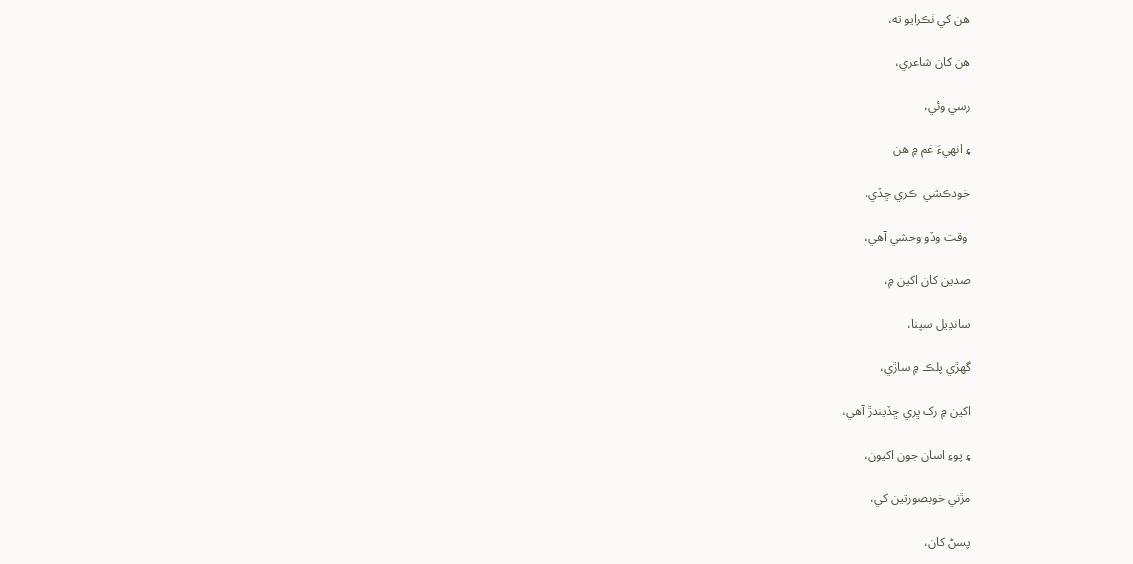هن کي ٺڪرايو ته،

هن کان شاعري،

رسي وئي،

۽ انهيءَ غم ۾ هن

خودڪشي  ڪري ڇڏي.

 وقت وڏو وحشي آهي،

صدين کان اکين ۾،

سانڍيل سپنا،

گهڙي پلڪ ۾ ساڙي،

اکين ۾ رک ڀري ڇڏيندڙ آهي،

۽ پوءِ اسان جون اکيون،

مڙني خوبصورتين کي،

پسڻ کان،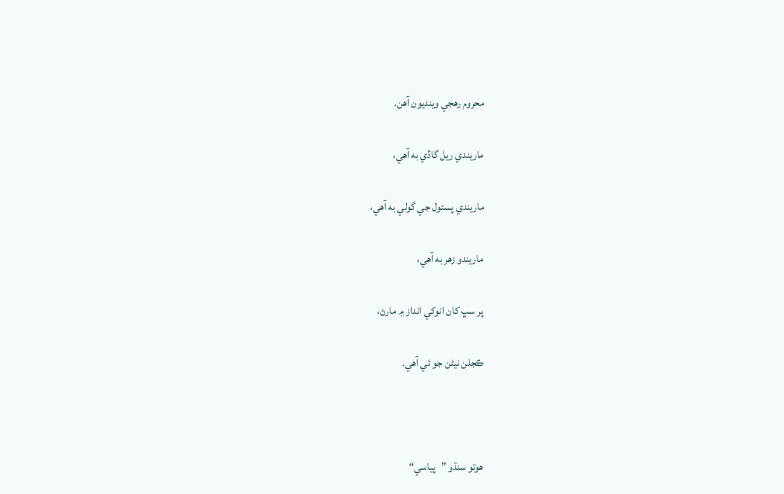محروم رهجي وينديون آهن.

ماريندي ريل گاڏي به آهي،

ماريندي پستول جي گولي به آهي،

ماريندو زهر به آهي،

پر سڀ کان انوکي انداز ۾ مارڻ،

ڪجلن نيڻن جو ئي آهي.



هوتو سنڌو ”پياسي“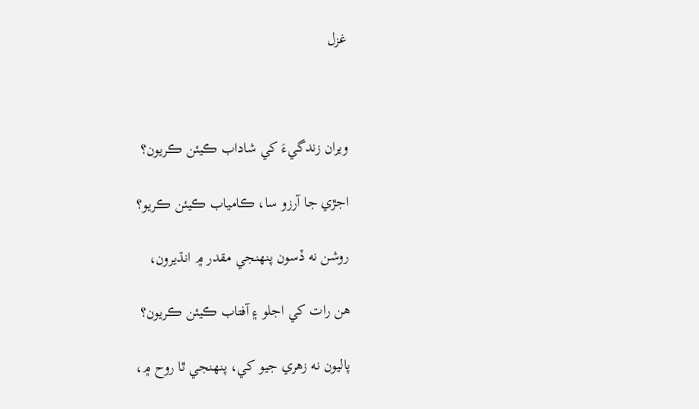غزل



ويران زندگيءَ کي شاداب ڪيئن ڪريون؟

اجڙي جا آرزو سا، ڪامياب ڪيئن ڪريو؟

روشن نه ڏسون پنهنجي مقدر ۾ انڌيرون،

هن رات کي اجلو ۽ آفتاب ڪيئن ڪريون؟

پاليون نه زهري جيو کي، پنهنجي ٿا روح ۾،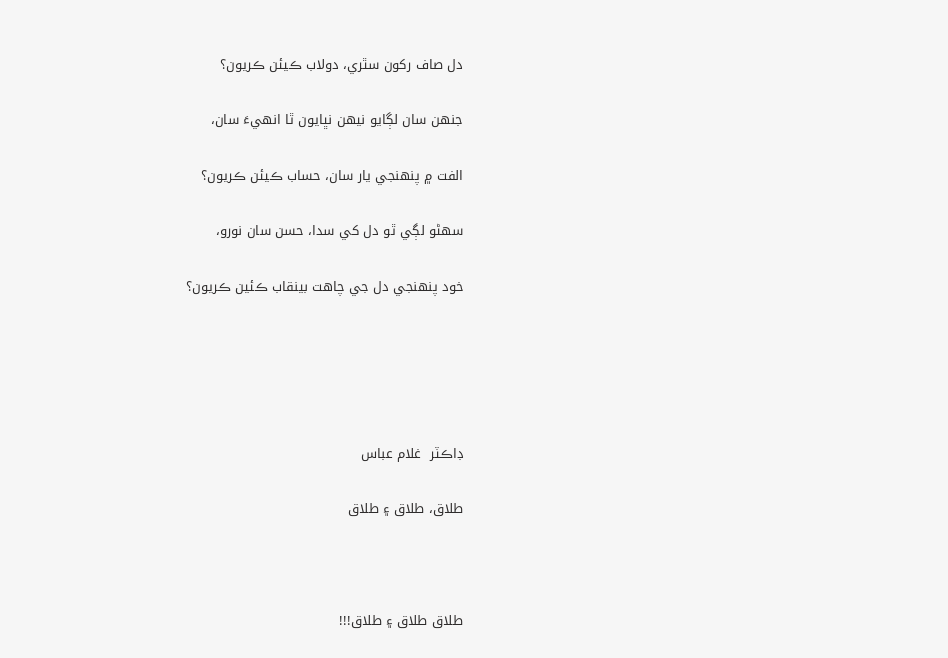دل صاف رکون سٿري، دولاب ڪيئن ڪريون؟

جنهن سان لڳايو نيهن نڀايون ٿا انهيءَ سان،

الفت ۾ پنهنجي يار سان، حساب ڪيئن ڪريون؟

سهڻو لڳي ٿو دل کي سدا، حسن سان نورو،

خود پنهنجي دل جي چاهت بينقاب ڪئين ڪريون؟





ڊاڪٽر  غلام عباس

طلاق، طلاق ۽ طلاق



طلاق طلاق ۽ طلاق!!!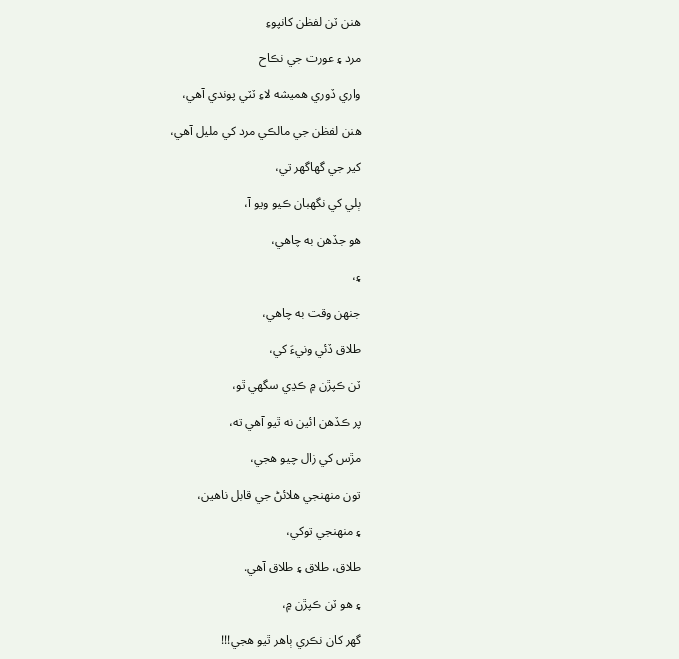هنن ٽن لفظن کانپوءِ

مرد ۽ عورت جي نڪاح

واري ڏوري هميشه لاءِ ٽٽي پوندي آهي،

هنن لفظن جي مالڪي مرد کي مليل آهي،

کير جي گهاگهر تي،

ٻلي کي نگهبان ڪيو ويو آ،

هو جڏهن به چاهي،

۽،

جنهن وقت به چاهي،

طلاق ڏئي ونيءَ کي،

ٽن ڪپڙن ۾ ڪڍي سگهي ٿو،

پر ڪڏهن ائين نه ٿيو آهي ته،

مڙس کي زال چيو هجي،

تون منهنجي هلائڻ جي قابل ناهين،

۽ منهنجي توکي،

طلاق، طلاق ۽ طلاق آهي.

۽ هو ٽن ڪپڙن ۾،

گهر کان نڪري ٻاهر ٿيو هجي!!!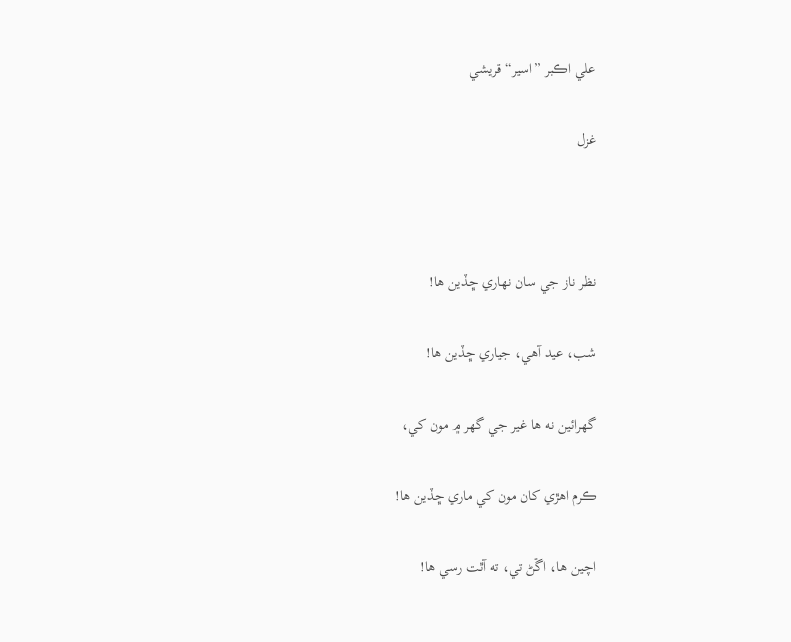علي اڪبر ”اسير“ قريشي

غزل



نظر ناز جي سان نهاري ڇڏين ها!

شب، عيد آهي، جياري ڇڏين ها!

گهرائين نه ها غير جي گهر ۾ مون کي،

ڪرم اهڙي کان مون کي ماري ڇڏين ها!

اچين ها، اڱڻ تي، ته آٿت رسي ها!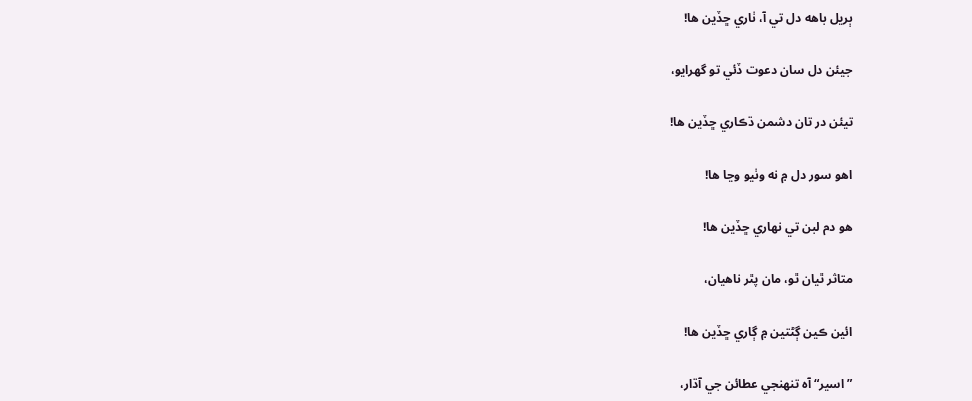ٻريل باهه دل تي آ، ٺاري ڇڏين ها!

جيئن دل سان دعوت ڏئي تو گهرايو،

تيئن در تان دشمن ڌڪاري ڇڏين ها!

اهو سور دل ۾ نه وٺيو وڃا ها!

هو دم لبن تي نهاري ڇڏين ها!

متاثر ٿيان ٿو، مان پٿر ناهيان،

ائين ڪين ڳڻتين ۾ ڳاري ڇڏين ها!

”اسير“ آه تنهنجي عطائن جي آڌار،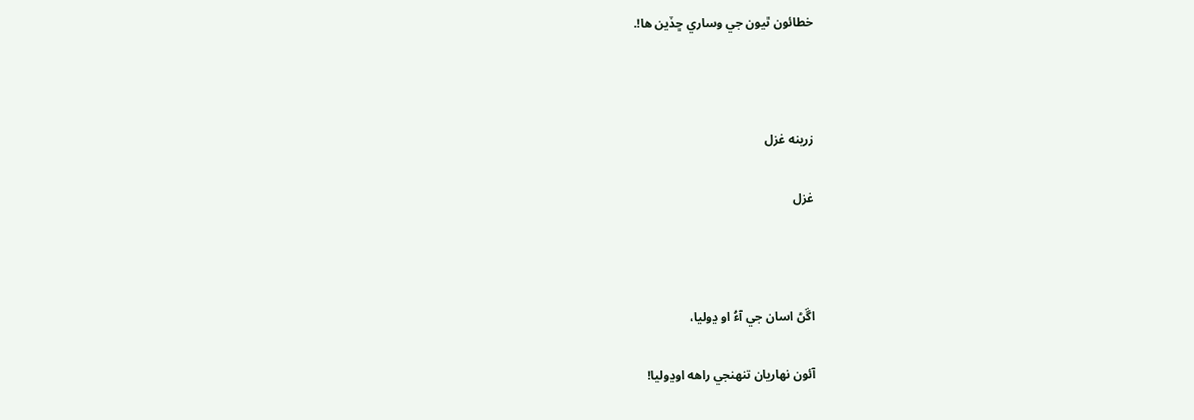خطائون ٿيون جي وساري ڇڏين ها!.



زرينه غزل

غزل



اڱڻ اسان جي آءُ او ڍوليا،

آئون نهاريان تنهنجي راهه اوڍوليا!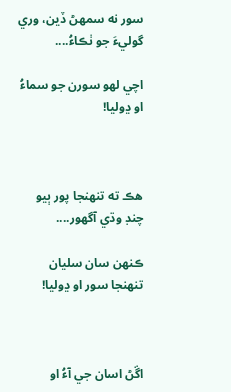سور نه سمهڻ ڏين، وري گوليءَ جو ٺڪاءُ....

اچي لهو سورن جو سماءُ او ڍوليا!



هڪ ته تنهنجا پور ٻيو چنڊ وڌي آگهور....

ڪنهن سان سليان تنهنجا سور او ڍوليا!



اڱڻ اسان جي آءُ او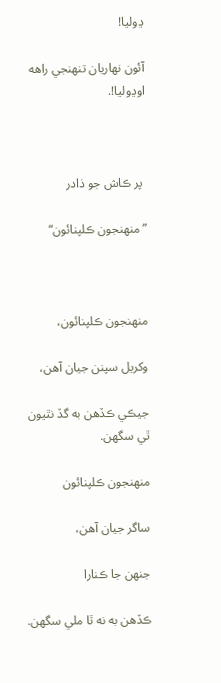ڍوليا!

آئون نهاريان تنهنجي راهه اوڍوليا!.



 پر ڪاش جو ذادر

”منهنجون ڪلپنائون“



منهنجون ڪلپنائون،

وکريل سپنن جيان آهن،

جيڪي ڪڏهن به گڏ نٿيون ٿي سگهن.

منهنجون ڪلپنائون

ساگر جيان آهن،

جنهن جا ڪنارا

ڪڏهن به نه ٿا ملي سگهن.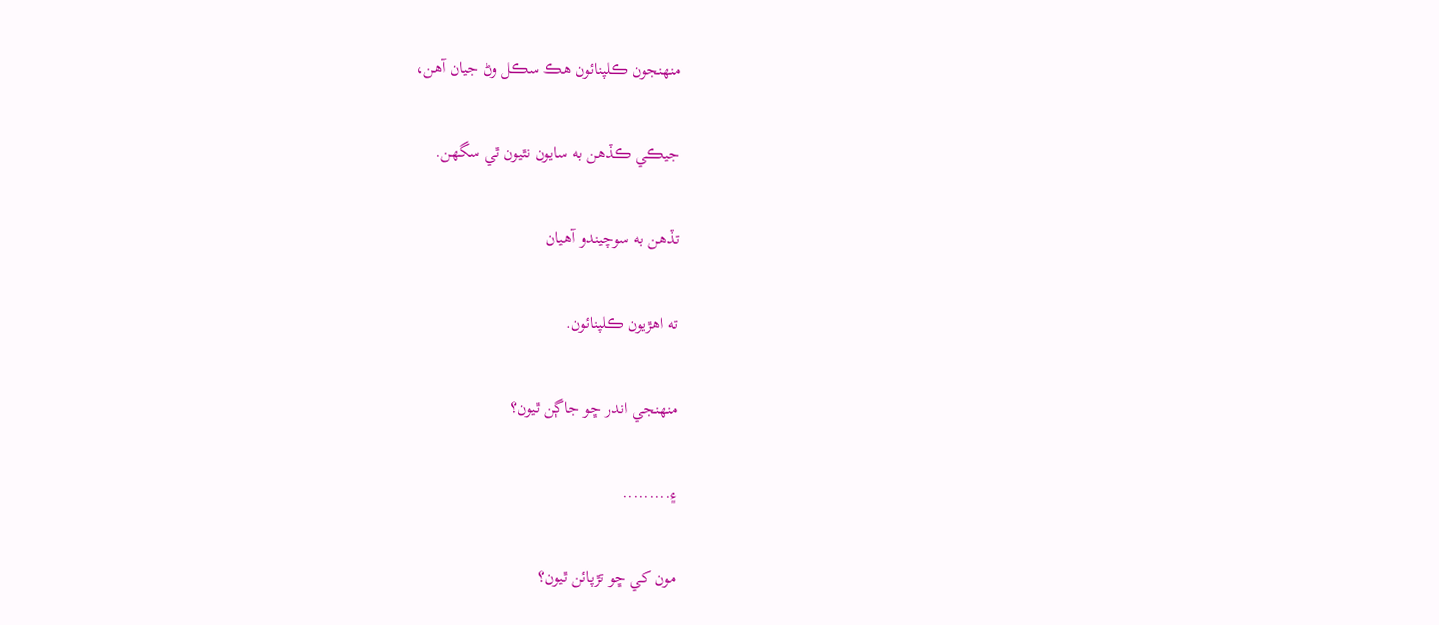منهنجون ڪلپنائون هڪ سڪل وڻ جيان آهن،

جيڪي ڪڏهن به سايون نٿيون ٿي سگهن.

تڏهن به سوچيندو آهيان

ته اهڙيون ڪلپنائون.

منهنجي اندر ڇو جاڳن ٿيون؟

۽.........

مون کي ڇو تڙپائن ٿيون؟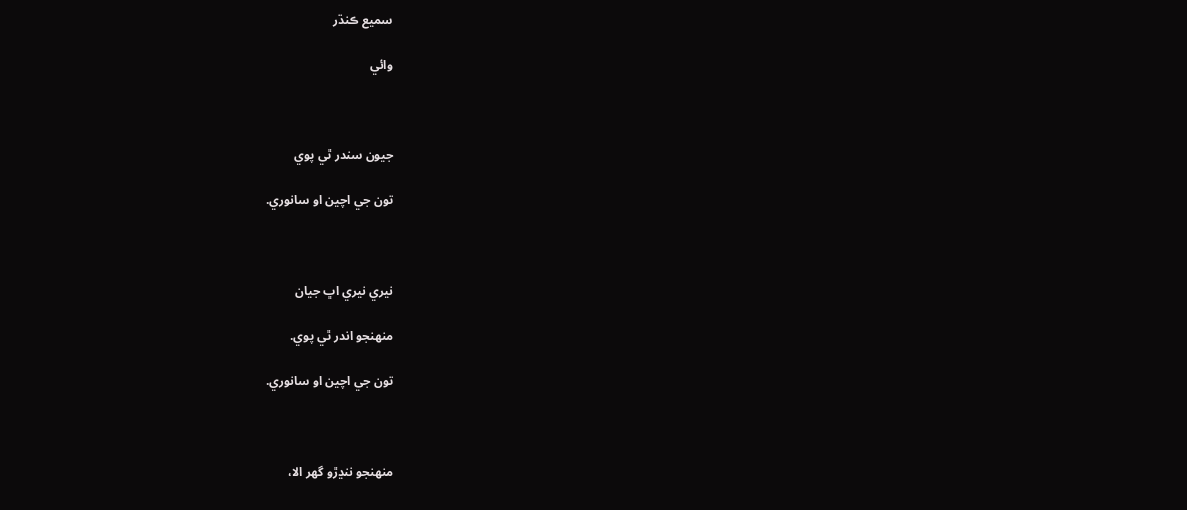سميع ڪنڌر

وائي



جيون سندر ٿي پوي

تون جي اچين او سانوري.



نيري نيري اڀ جيان

منهنجو اندر ٿي پوي.

تون جي اچين او سانوري.



منهنجو ننڍڙو گهر الا،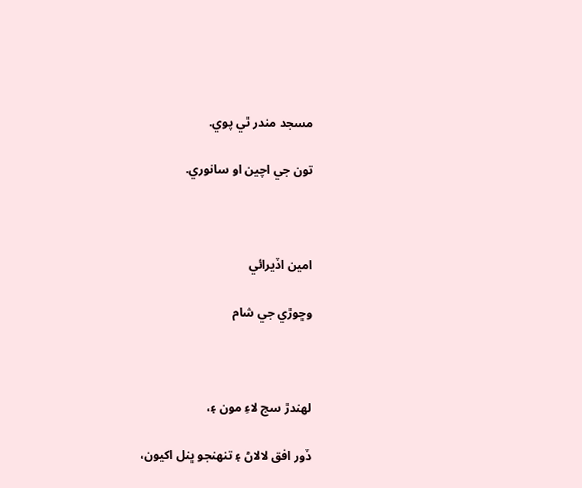مسجد مندر ٿي پوي.

تون جي اچين او سانوري.



امين اڏيرائي

وڇوڙي جي شام



لهندڙ سج لاءِ مون ۽،

ڏور افق لالاڻ ۽ تنهنجو ڀنل اکيون،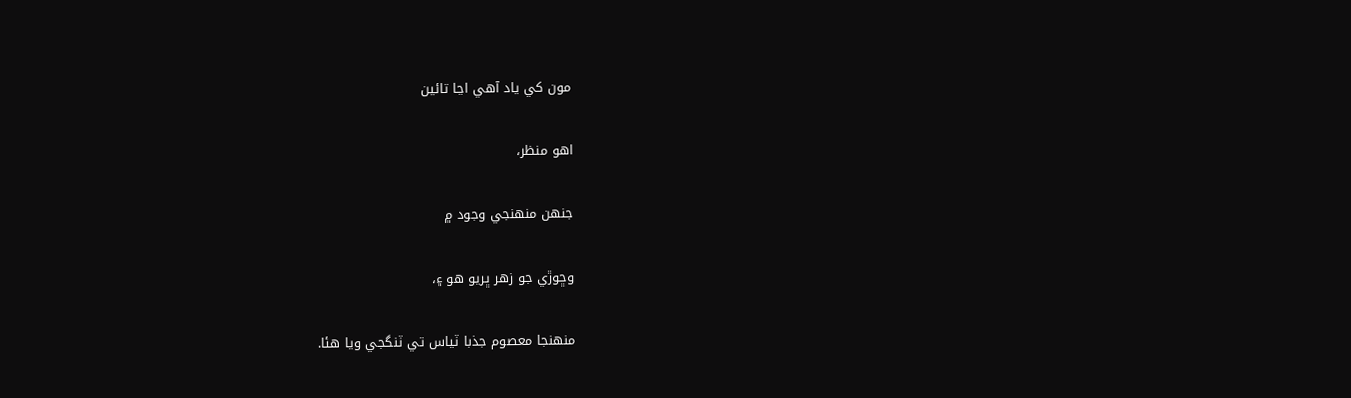مون کي ياد آهي اڃا تائين

اهو منظر،

جنهن منهنجي وجود ۾

وڇوڙي جو زهر ڀريو هو ۽،

منهنجا معصوم جذبا ٽياس تي ٽنگجي ويا هئا.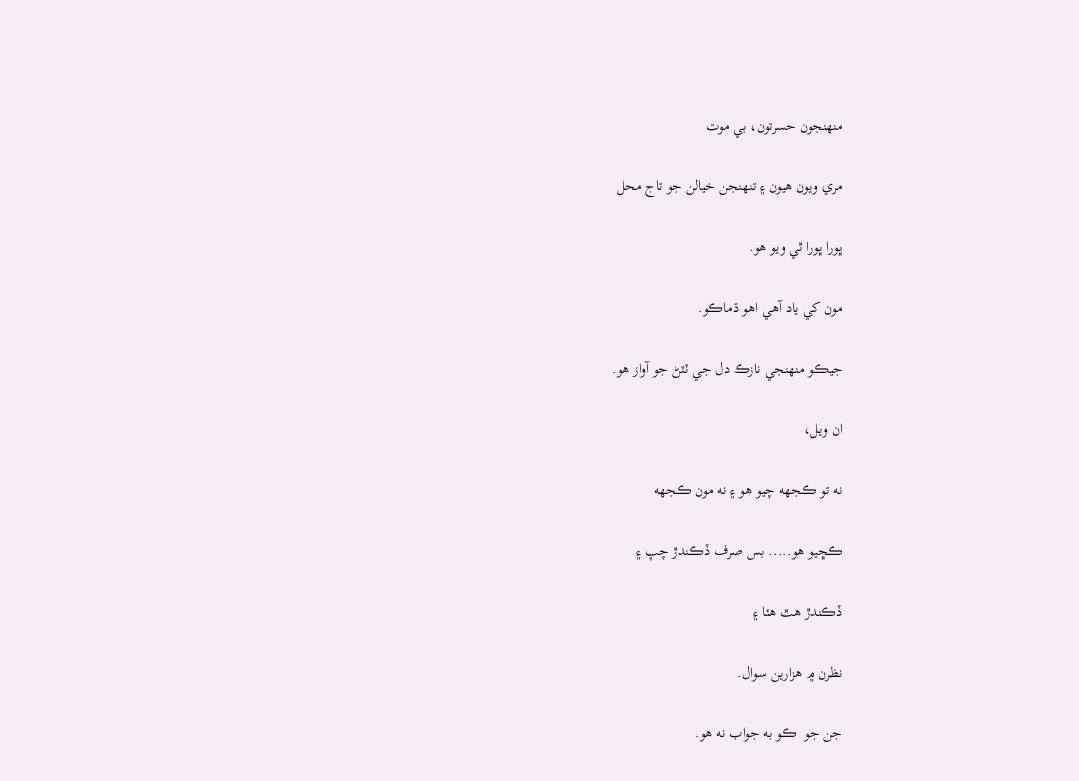منهنجون حسرتون، بي موت

مري ويون هيون ۽ تنهنجن خيالن جو تاج محل

ڀورا ڀورا ٿي ويو هو.

مون کي ياد آهي اهو ڌماڪو.

جيڪو منهنجي نازڪ دل جي ٽٽڻ جو آواز هو.

ان ويل،

نه تو ڪجهه چيو هو ۽ نه مون ڪجهه

ڪڇيو هو..... بس صرف ڏڪندڙ چپ ۽

ڏڪندڙ هٿ هئا ۽

نظرن ۾ هزارين سوال.

جن جو  ڪو به جواب نه هو.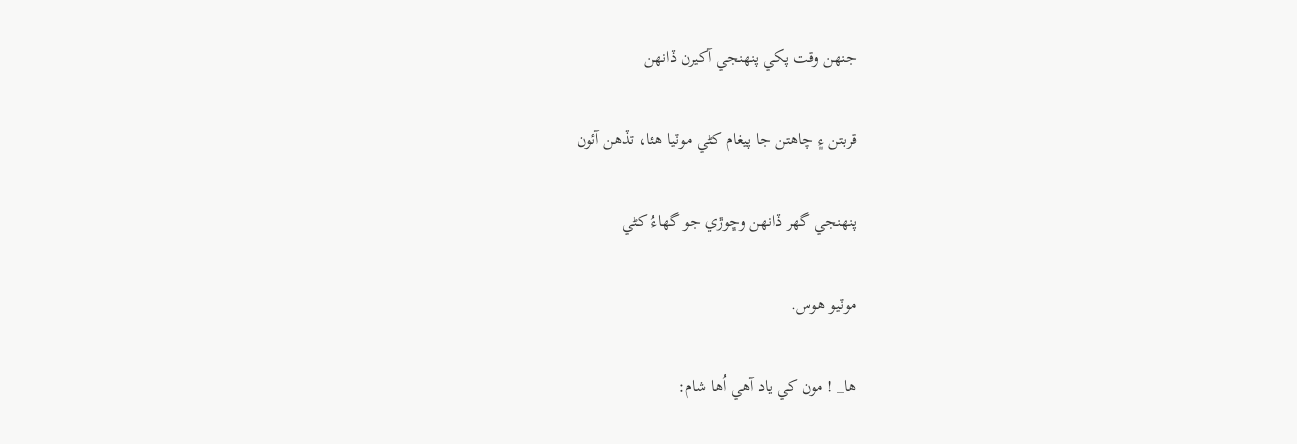جنهن وقت پکي پنهنجي آکيرن ڏانهن

قربتن ۽ چاهتن جا پيغام کڻي موٽيا هئا، تڏهن آئون

پنهنجي گهر ڏانهن وڇوڙي جو گهاءُ کڻي

موٽيو هوس.

ها_ ! مون کي ياد آهي اُها شام: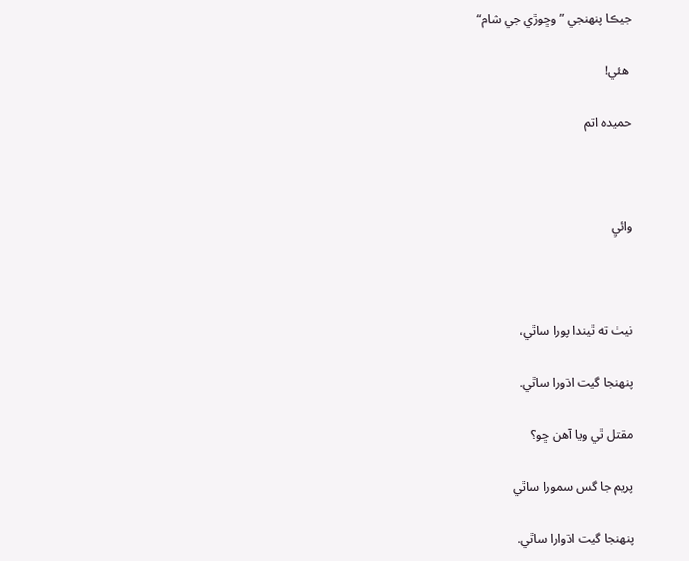جيڪا پنهنجي ”وڇوڙي جي شام“

 هئي!

حميده اتم



وائيِ



نيٺ ته ٿيندا پورا ساٿي،

پنهنجا گيت اڌورا ساٿي.

مقتل ٿي ويا آهن ڇو؟

پريم جا گس سمورا ساٿي

پنهنجا گيت اڌوارا ساٿي.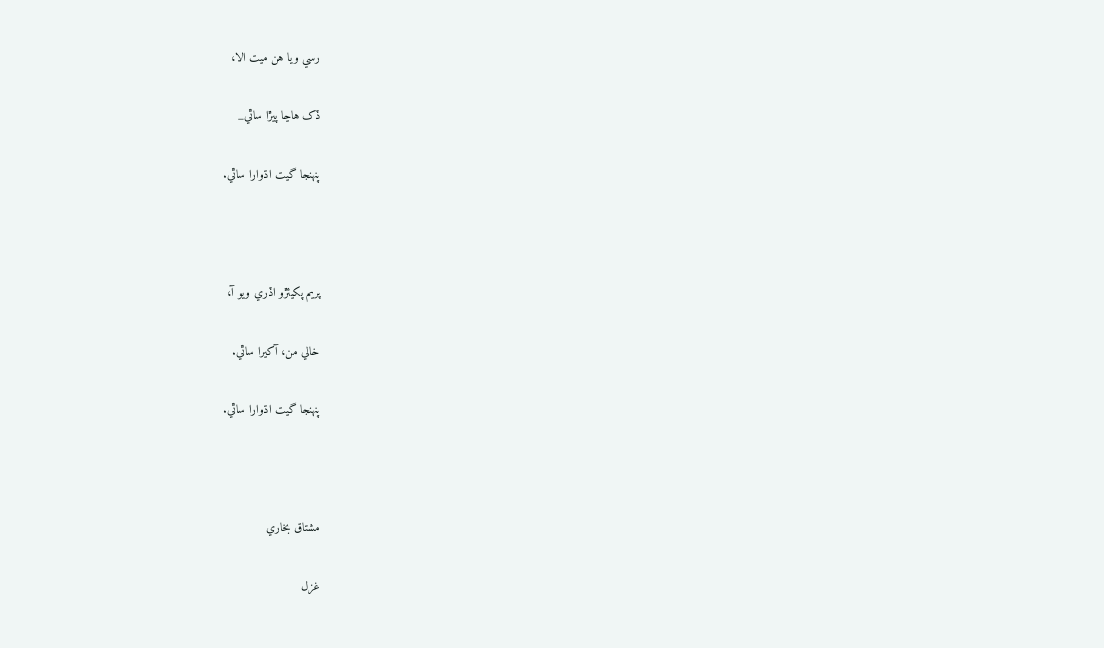رسي ويا هن ميت الا،

ڏک هاڃا پيڙا ساٿي_

پنهنجا گيت اڌوارا ساٿي.



پريم پکيئڙو اڏري ويو آ،

خالي من، آکيرا ساٿي.

پنهنجا گيت اڌوارا ساٿي.



مشتاق بخاري

غزل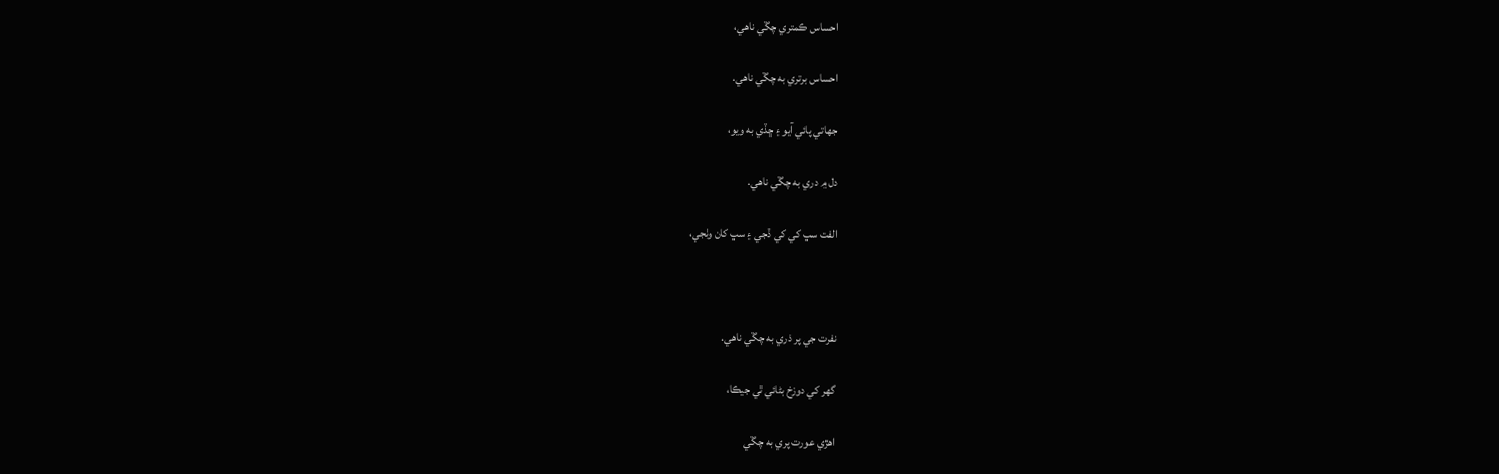احساس ڪمتري چڱي ناهي،

احساس برتري به چڱي ناهي.

جهاتي پائي آيو ۽ ڇڏي به ويو،

دل ۾ دري به چڱي ناهي.

الفت سڀ کي کي ڏجي ۽ سڀ کان وٺجي،



نفرت جي پر ذري به چڱي ناهي.

گهر کي دوزخ بڻائي ٿي جيڪا،

اهڙي عورت پري به چڱي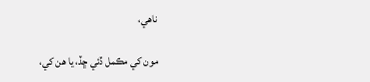ناهي،

مون کي مڪمل ڏئي ڇڏ، يا هن کي،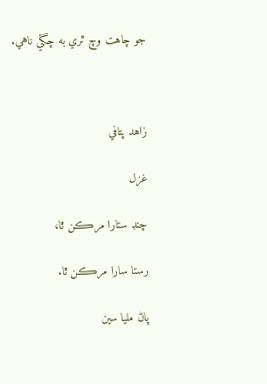جو چاهت وچ ٿري به چڱي ناهي.



زاهد پتافي

غزل

چنڊ ستارا مرڪن ٿا،

رستا سارا مرڪن ٿا.

پاڻ مليا سين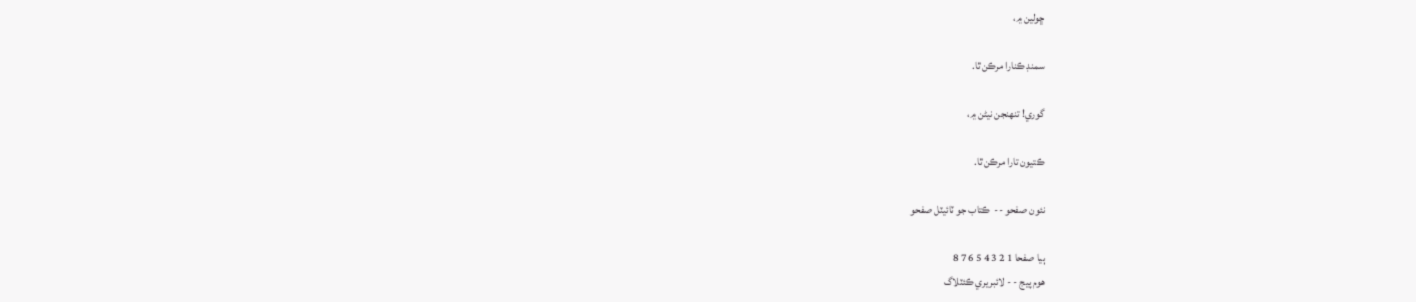ڇولين ۾،

سمنڊ ڪنارا مرڪن ٿا.

گوري! تنهنجن نيڻن ۾،

ڪتيون تارا مرڪن ٿا.

نئون صفحو --  ڪتاب جو ٽائيٽل صفحو

ٻيا صفحا 1 2 3 4 5 6 7 8
هوم پيج - - لائبريري ڪئٽلاگ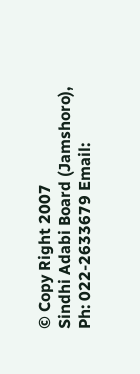© Copy Right 2007
Sindhi Adabi Board (Jamshoro),
Ph: 022-2633679 Email: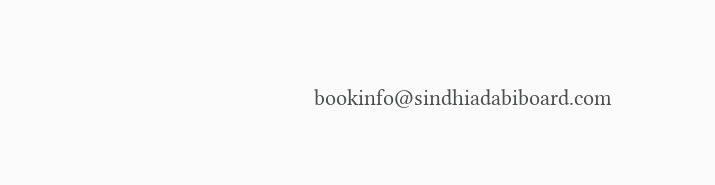bookinfo@sindhiadabiboard.com